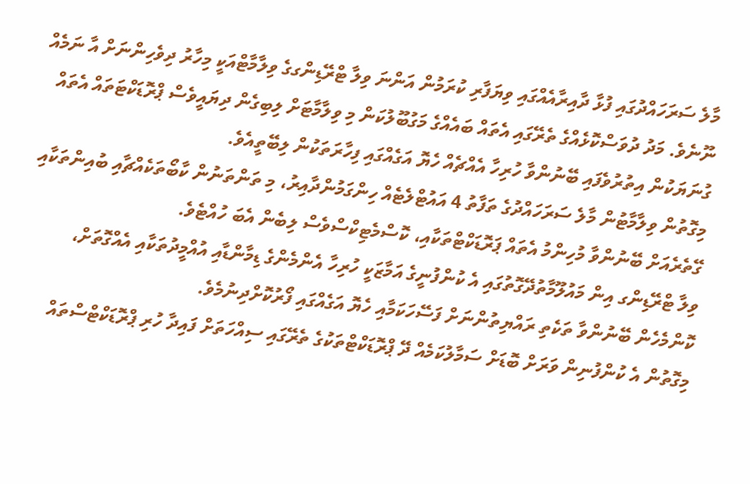މާލެ ސަރަހައްދުގައި ފުޅާ ދާއިރާއެއްގައި ވިޔަފާރި ކުރަމުން އަންނަ ވިލާ ޓްރޭޑިންގގެ ވިލާމާޓްއަކީ މިހާރު ދިވެހިންނަށް އާ ނަމެއް ނޫނެވެ. މަދު ދުވަސްކޮޅެއްގެ ތެރޭގައި އެތައް ބައެއްގެ މަގުބޫލުކަން މި ވިލާމާޓަށް ލިބިގެން ދިޔައީވެސް ޕްރޮޑަކްޓަތައް އެތައް ގުނަޔަކުން އިތުރުވެފައި ބޭނުންވާ ހުރިހާ އެއްޗެއް ހެޔޮ އަގެއްގައި ފިހާރަތަކުން ލިބޭތީއެވެ.
މިގޮތުން ވިލާމާޓުން މާލެ ސަރަހައްދުގެ ތަފާތު 4 އައުޓްލެޓެއް ހިންގަމުންދާއިރު، މި ތަންތަނުން ކާބޯތަކެއްޗާއި ބުއިންތަކާއި ގޭތެރެއަށް ބޭނުންވާ މުހިންމު އެތައް ޕަރޮޑަކްޓްތަކާއި، ކޮސްމެޓިކްސްވެސް ލިބެން އެބަ ހުއްޓެވެ.
ވިލާ ޓްރޭޑިންގ އިން މައުލޫމާތުދޭގޮތުގައި އެ ކުންފުނީގެ އަމާޒަކީ ހުރިހާ އެންމެންގެ ޑިމާންޑާއި އުއްމީދުތަކާއި އެއްގޮތަށް، ކޮންމެހެން ބޭނުންވާ ތަކެތި ރައްޔިތުންނަށް ފަސޭހަކަމާއި ހެޔޮ އަގެއްގައި ފޯރުކޮށްދިނުމެވެ.
މިގޮތުން އެ ކުންފުނިން ވަރަށް ބޮޑަށް ސަމާލުކަމެއް ދޭ ޕްރޮޑަކްޓްތަކުގެ ތެރޭގައި ސިއްހަތަށް ފައިދާ ހުރި ޕްރޮޑަކްޓްސްތައް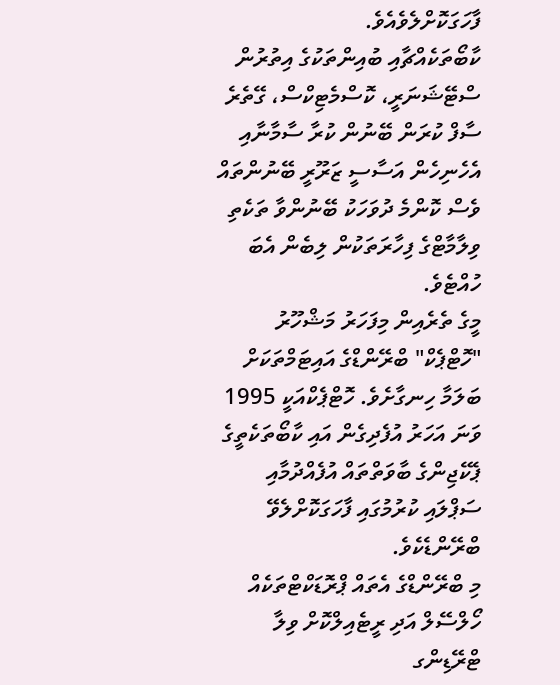ފާހަގަކޮށްލެވެއެވެ.
ކާބޯތަކެއްޗާއި ބުއިންތަކުގެ އިތުރުން ސްޓޭޝަނަރީ، ކޮސްމެޓިކްސް، ގޭތެރެ ސާފް ކުރަން ބޭނުން ކުރާ ސާމާނާއި އެހެނިހެން އަސާސީ ޒަރޫރީ ބޭނުންތައް ވެސް ކޮންމެ ދުވަހަކު ބޭނުންވާ ތަކެތި ވިލާމާޓްގެ ފިހާރަތަކުން ލިބެން އެބަ ހުއްޓެވެ.
މީގެ ތެރެއިން މިފަހަރު މަޝްހޫރު "ހޮޓްޕެކް" ބްރޭންޑްގެ އައިޓަމްތަކަށް ބަލަމާ ހިނގާށެވެ. ހޮޓްޕެކްއަކީ 1995 ވަނަ އަހަރު އުފެދިގެން އައި ކާބޯތަކެތީގެ ޕެކޭޖިންގެ ބާވަތްތައް އުފެއްދުމާއި ސަޕްލައި ކުރުމުގައި ފާހަގަކޮށްލެވޭ ބްރޭންޑެކެވެ.
މި ބްރޭންޑްގެ އެތައް ޕްރޮޑަކްޓްތަކެއް ހޯލްސޭލް އަދި ރީޓެއިލްކޮށް ވިލާ ޓްރޭޑިންގ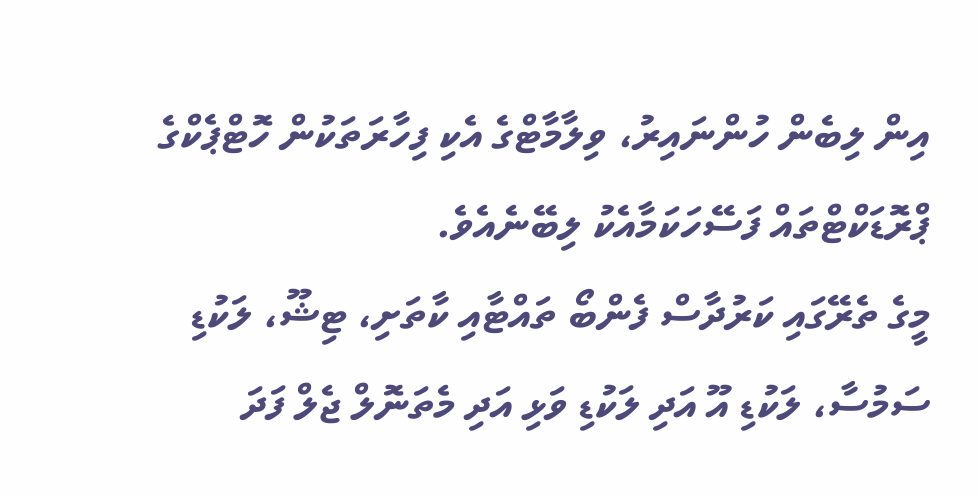އިން ލިބެން ހުންނައިރު، ވިލާމާޓްގެ އެކި ފިހާރަތަކުން ހޮޓްޕެކްގެ ޕްރޮޑަކްޓްތައް ފަސޭހަކަމާއެކު ލިބޭނެއެވެ.
މީގެ ތެރޭގައި ކަރުދާސް ފެންބޯ ތައްޓާއި ކާތަށި، ޓިޝޫ، ލަކުޑި ސަމުސާ، ލަކުޑި އޫ އަދި ލަކުޑި ވަޅި އަދި މެތަނޮލް ޖެލް ފަދަ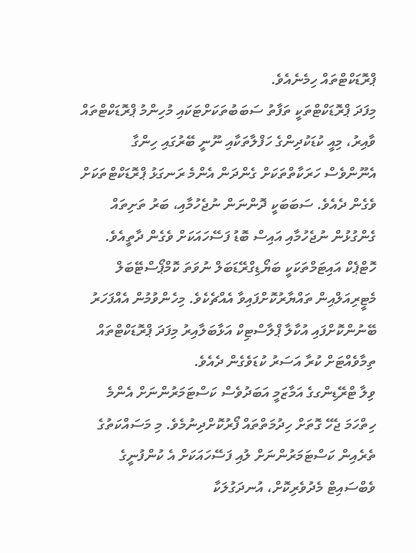ޕްރޮޑަކްޓްތައް ހިމެނެއެވެ.
މިފަދަ ޕްރޮޑަކްޓްތަކީ ތަފާތު ސަބަބުތަކަށްޓަކައި މުހިންމު ޕްރޮޑަކްޓްތައް ވާއިރު، މިއީ ކުޑަކުދިންގެ ހަފްލާތަކާއި ނޫނީ ބޭރުގައި ހިންގާ އެނޫންވެސް ހަރަކާތްތަކަށް ގެންދަން އެންމެ ރަނގަޅު ޕްރޮޑަކްޓްތަކަށް ވެގެން ދެއެވެ. ސަބަބަކީ ދޮންނަން ނުޖެހުމާއި، ބަރު ތަށިތައް ގެންގުޅުން ނުޖެހުމާއި އައިސް ބޮޑު ފަސޭހައަކަށް ވެގެން ދާތީއެވެ.
ހޮޓްޕެކް އައިޓަމްތަކަކީ ބަޔޯޑިގްރޭޑަބަލް ނުވަތަ ކޮމްޕޯސްޓޭބަލް މެޓީރިއަލްއިން ތައްޔާރުކޮށްފައިވާ އެއްޗެކެވެ. މިހެންވުމުން އެއްފަހަރު ބޭނުންކޮށްފައި އުކާލާ ޕްލާސްޓިކް އަޅާބަލާއިރު މިފަދަ ޕްރޮޑަކްޓްތައް ތިމާވެއްޓަށް ކުރާ އަސަރު ކުޑަވެގެން ދެއެވެ.
ވިލާ ޓްރޭޑިންގގެ އަމާޒަމީ އަބަދުވެސް ކަސްޓަމަރުންނަށް އެންމެ ހިތްހަމަ ޖެހޭ ގޮތަށް ހިދުމަތްތައް ފޯރުކޮށްދިނުމެވެ. މި މަސައްކަތުގެ ތެރެއިން ކަސްޓަމަރުންނަށް ލުއި ފަސޭހައަކަށް އެ ކުންފުނީގެ ވެބްސައިޓް މެދުވެރިކޮށް، އުނދަގުލަކާ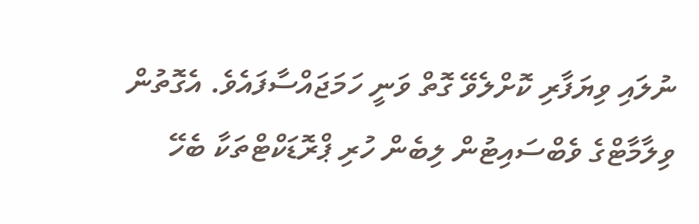ނުލައި ވިޔަފާރި ކޮށްލެވޭ ގޮތް ވަނީ ހަމަޖައްސާފައެވެ. އެގޮތުން ވިލާމާޓްގެ ވެބްސައިޓުން ލިބެން ހުރި ޕްރޮޑަކްޓްތަކާ ބެހޭ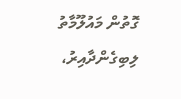ގޮތުން މައުލޫމާތު ލިބިގެންދާއިރު،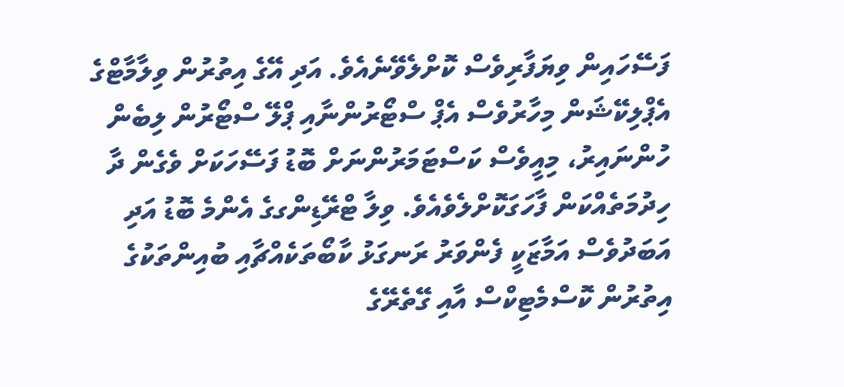ފަސޭހައިން ވިޔަފާރިވެސް ކޮށްލެވޭނެއެވެ. އަދި އޭގެ އިތުރުން ވިލާމާޓްގެ އެޕްލިކޭޝަން މިހާރުވެސް އެޕް ސްޓޯރުންނާއި ޕްލޭ ސްޓޯރުން ލިބެން ހުންނައިރު، މިއީވެސް ކަސްޓަމަރުންނަށް ބޮޑު ފަސޭހަކަށް ވެގެން ދާ ހިދުމަތެއްކަން ފާހަގަކޮށްލެވެއެވެ. ވިލާ ޓްރޭޑިންގގެ އެންމެ ބޮޑު އަދި އަބަދުވެސް އަމާޒަކީ ފެންވަރު ރަނގަޅު ކާބޯތަކެއްޗާއި ބުއިންތަކުގެ އިތުރުން ކޮސްމެޓިކްސް އާއި ގޭތެރޭގެ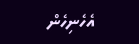އެހެނިހެން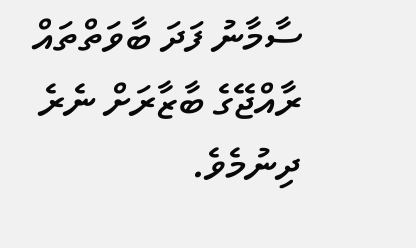ސާމާނު ފަދަ ބާވަތްތައް ރާއްޖޭގެ ބާޒާރަށް ނެރެ ދިނުމެވެ.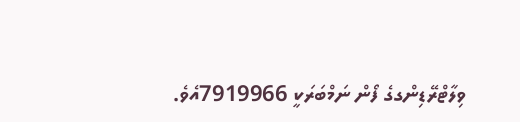ވިލާޓްރޭޑިންގގެ ފޯން ނަމްބަރަކީ 7919966އެވެ.